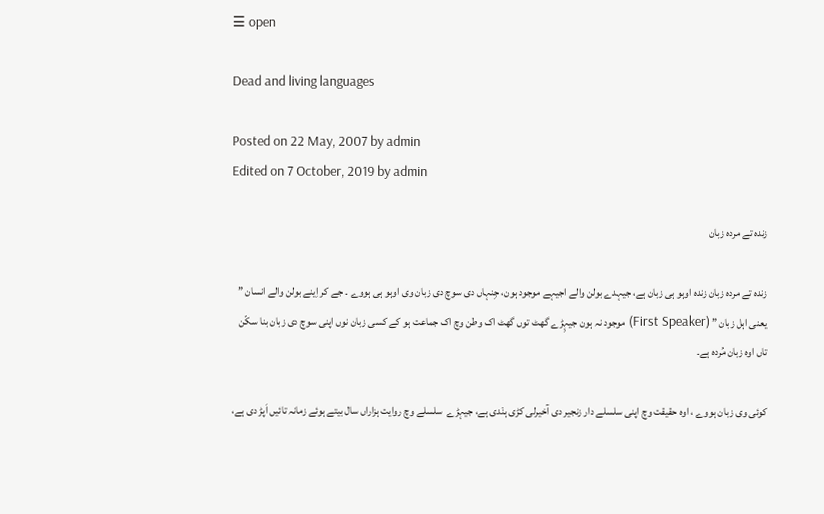☰ open

Dead and living languages

Posted on 22 May, 2007 by admin
Edited on 7 October, 2019 by admin

زندہ تے مردہ زبان

زندہ تے مردہ زبان زندہ اوہو ہی زبان ہے، جیہدے بولن والے اجیہے موجود ہون، جِنہاں دی سوچ دی زبان وی اوہو ہی ہووے ۔ جے کر اِینے بولن والے انسان ” یعنی اہل زبان ” (First Speaker) موجود نہ ہون جیہِڑے گھٹ توں گھٹ اک وطن وچ اک جماعت ہو کے کسی زبان نوں اپنی سوچ دی زبان بنا سکّن  تاں اوہ زبان مُردہ ہے۔

کوئی وی زبان ہووے ، اوہ حقیقت وچ اپنی سلسلے دار زنجیر دی آخیرلی کڑی ہنٛدی ہے، جیہڑے  سلسلے وچ روایت ہزاراں سال بیتے ہوئے زمانہ تائیں اَپڑ دی ہے،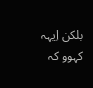بلکن اِیہہ کہوو کہ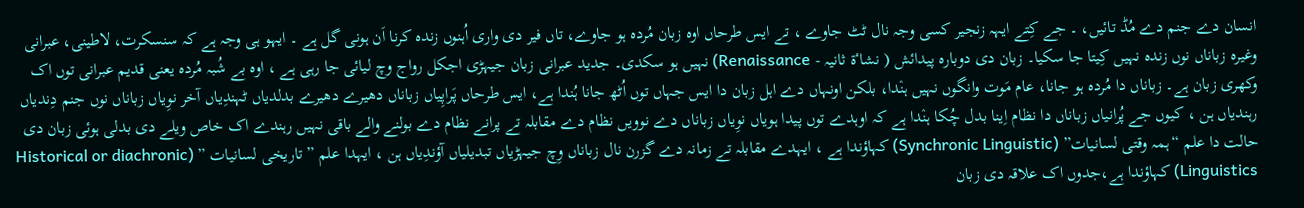انسان دے جنم دے مُڈ تائیں، ۔ جے کِتے ایہہ زنجیر کسی وجہ نال ٹٹ جاوے ، تے ایس طرحاں اوہ زبان مُردہ ہو جاوے، تاں فیر دی واری اُہنوں زندہ کرنا اَن ہونی گل ہے ۔ ایہو ہی وجہ ہے کہ سنسکرت، لاطینی، عبرانی وغیرہ زباناں نوں زندہ نہیں کِیتا جا سکیا۔ زبان دی دوبارہ پیدائش ( نشاٴۃ ثانیہ - Renaissance) نہیں ہو سکدی۔ جدید عبرانی زبان جیہڑی اجکل رواج وچ لیائی جا رہی ہے ، اوہ بے شُبہ مُردہ یعنی قدیم عبرانی توں اک وکھری زبان ہے۔ زباناں دا مُردہ ہو جانا، عام مَوت وانگوں نہیں ہنٛدا، بلکن اونہاں دے اہل زبان دا ایس جہاں توں اُٹھ جانا ہُندا ہے، ایس طرحاں پَراڽِیاں زباناں دھیرے دھیرے بدلدیاں ٹہندِیاں آخر نوِیاں زباناں نوں جنم دِندیاں رہندیاں ہن ، کیوں جے پُرانیاں زباناں دا نظام اِینا بدل چُکا ہنٛدا ہے کہ اوہدے توں پیدا ہویاں نوِیاں زباناں دے نوویں نظام دے مقابلہ تے پرانے نظام دے بولنے والے باقی نہیں رہندے اک خاص ویلے دی بدلی ہوئی زبان دی حالت دا علم “ہمہ وقتی لسانیات” (Synchronic Linguistic) کہاؤندا ہے ، ایہدے مقابلہ تے زمانہ دے گزرن نال زباناں وِچ جیہڑیاں تبدیلیاں آؤندِیاں ہن ، ایہدا علم ” تاریخی لسانیات ” (Historical or diachronic Linguistics) کہاؤندا ہے،جدوں اک علاقہ دی زبان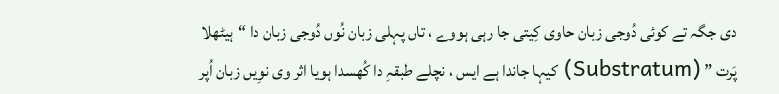دی جگہ تے کوئی دُوجی زبان حاوی کِیتی جا رہی ہووے ، تاں پہلی زبان نُوں دُوجی زبان دا “ہیٹھلا پَرت ” (Substratum) کیہا جاندا ہے ایس ، نچلے طبقہِ دا کُھسدا ہویا اثر وی نوِیں زبان اُپر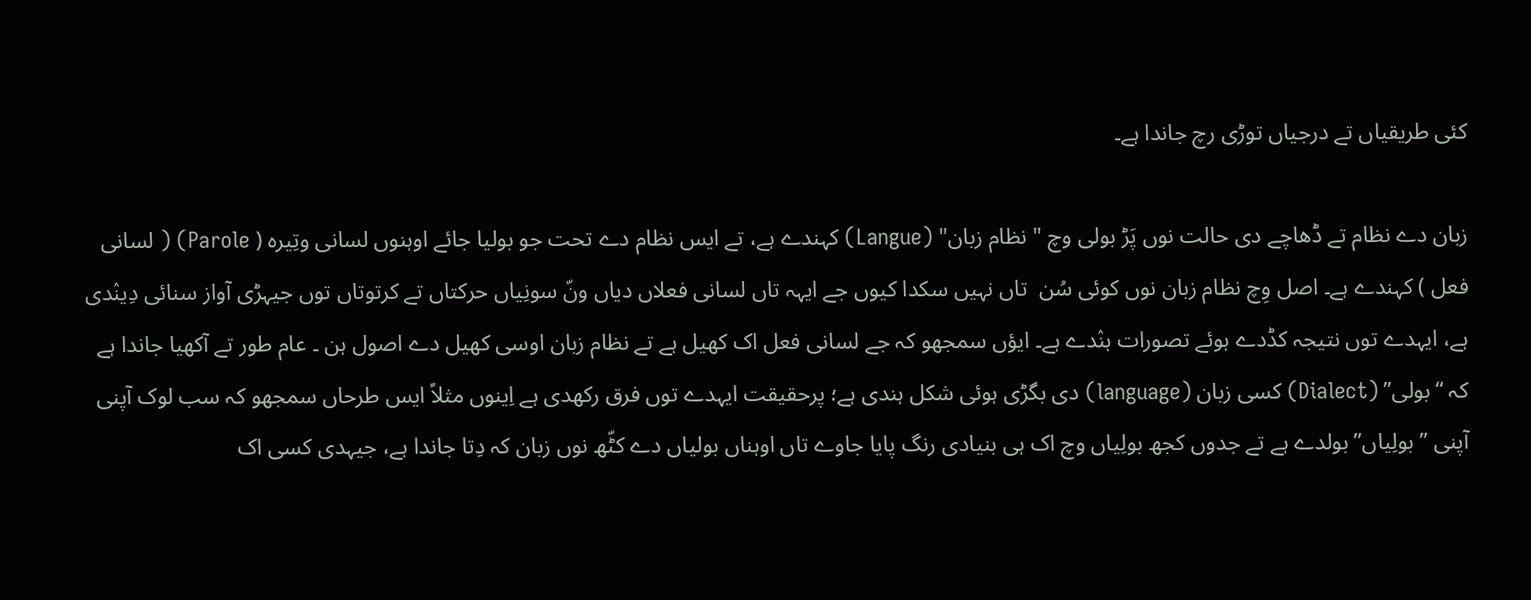کئی طریقیاں تے درجیاں توڑی رچ جاندا ہے۔

زبان دے نظام تے ڈھاچے دی حالت نوں پَڑ بولی وچ " نظام زبان" (Langue) کہندے ہے، تے ایس نظام دے تحت جو بولیا جائے اوہنوں لسانی وتِیرہ ( Parole) ( لسانی فعل ) کہندے ہے۔ اصل وِچ نظام زبان نوں کوئی سُن  تاں نہیں سکدا کیوں جے ایہہ تاں لسانی فعلاں دیاں ونّ سونِیاں حرکتاں تے کرتوتاں توں جیہڑی آواز سنائی دِینٛدی ہے، ایہدے توں نتیجہ کڈدے ہوئے تصورات ہنٛدے ہے۔ ایؤں سمجھو کہ جے لسانی فعل اک کھیل ہے تے نظام زبان اوسی کھیل دے اصول ہن ۔ عام طور تے آکھیا جاندا ہے کہ “بولی” (Dialect) کسی زبان (language) دی بگڑی ہوئی شکل ہندی ہے؛ پرحقیقت ایہدے توں فرق رکھدی ہے اِینوں مثلاً ایس طرحاں سمجھو کہ سب لوک آپنی آپنی ” بولِیاں” بولدے ہے تے جدوں کجھ بولِیاں وچ اک ہی بنیادی رنگ پایا جاوے تاں اوہناں بولیاں دے کٹّھ نوں زبان کہ دِتا جاندا ہے، جیہدی کسی اک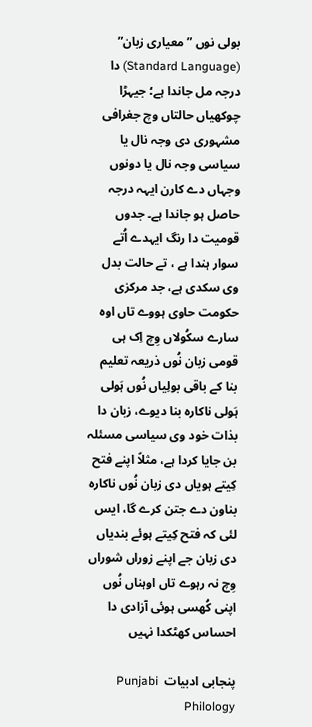بولی نوں ” معیاری زبان” (Standard Language) دا درجہ مل جاندا ہے؛ جیہڑا چوکھیاں حالتاں وچ جغرافی مشہوری دی وجہ نال یا سیاسی وجہ نال یا دونوں وجہاں دے کارن ایہہ درجہ حاصل ہو جاندا ہے۔ جدوں قومیت دا رنگ ایہدے اُتے سوار ہندا ہے ، تے حالت بدل وی سکدی ہے، جد مرکزی حکومت حاوی ہووے تاں اوہ سارے سکُولاں وِچ اِک ہی قومی زبان نُوں ذریعہ تعلیم بنا کے باقی بولِیاں نُوں ہَولی ہَولی ناکارہ بنا دیوے، زبان دا بذات خود وی سیاسی مسئلہ بن جایا کردا ہے، مثلاً اپنے فتح کِیتے ہویاں دی زبان نُوں ناکارہ بناون دے جتن کرے گا، ایس لئی کہ فتح کِیتے ہوئے بندیاں دی زبان جے اپنے زوراں شوراں وِچ نہ رہوے تاں اوہناں نُوں اپنی کُھسی ہوئی آزادی دا احساس کھٹکدا نہیں

پنجابی ادبیات  Punjabi Philology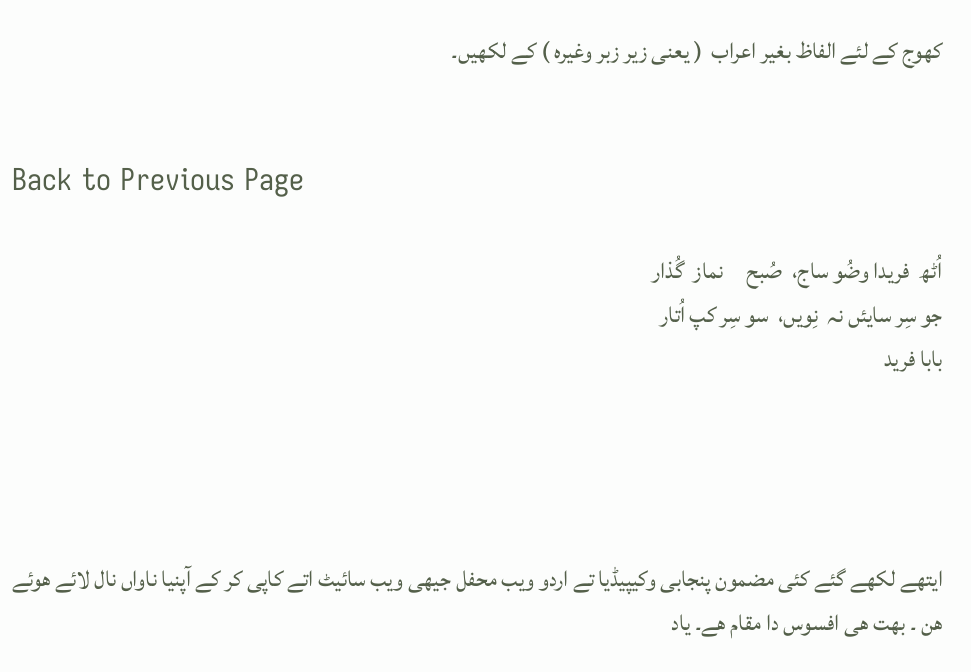کھوج کے لئے الفاظ بغیر اعراب  ( یعنی زیر زبر وغیرہ ) کے لکھیں۔


Back to Previous Page

اُٹھ  فریدا وضُو ساج،  صُبح     نماز  گُذار
جو سِر سایئں نہ  نِویں،  سو سِر کپ اُتار
بابا فرید




ایتھے لکھے گئے کئی مضمون پنجابی وکیپیڈیا تے اردو ویب محفل جیهی ویب سائیٹ اتے کاپی کر کے آپنیا ناواں نال لائے هوئے هن ۔ بهت هی افسوس دا مقام هے۔ یاد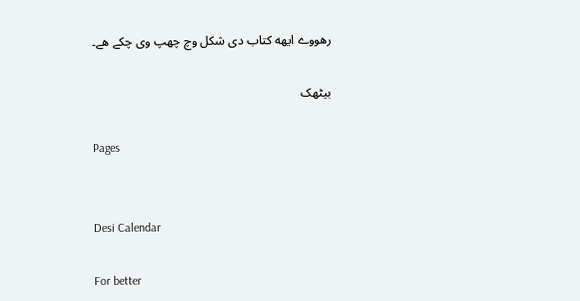رهووے ایهه کتاب دی شکل وچ چھپ وی چکے هے۔

بیٹھک

Pages


Desi Calendar

For better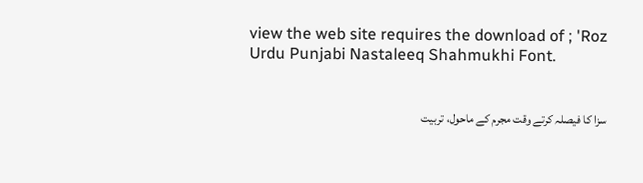view the web site requires the download of ; 'Roz Urdu Punjabi Nastaleeq Shahmukhi Font.


سزا کا فیصلہ کرتے وقت مجرم کے ماحول، تربیت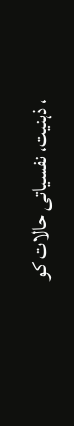، ذہنیت، نفسیاتی حالات کو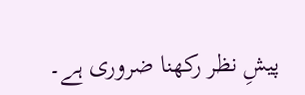پیشِ نظر رکھنا ضروری ہے۔